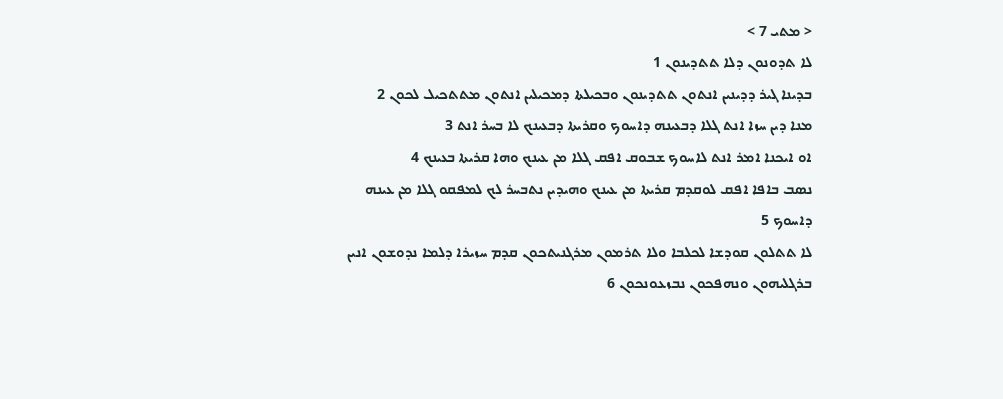< ܡܬܝ 7 >
ܠܐ ܬܕܘܢܘܢ ܕܠܐ ܬܬܕܝܢܘܢ 1
ܒܕܝܢܐ ܓܝܪ ܕܕܝܢܝܢ ܐܢܬܘܢ ܬܬܕܝܢܘܢ ܘܒܟܝܠܬܐ ܕܡܟܝܠܝܢ ܐܢܬܘܢ ܡܬܬܟܝܠ ܠܟܘܢ 2
ܡܢܐ ܕܝܢ ܚܙܐ ܐܢܬ ܓܠܐ ܕܒܥܝܢܗ ܕܐܚܘܟ ܘܩܪܝܬܐ ܕܒܥܝܢܟ ܠܐ ܒܚܪ ܐܢܬ 3
ܐܘ ܐܝܟܢܐ ܐܡܪ ܐܢܬ ܠܐܚܘܟ ܫܒܘܩ ܐܦܩ ܓܠܐ ܡܢ ܥܝܢܟ ܘܗܐ ܩܪܝܬܐ ܒܥܝܢܟ 4
ܢܤܒ ܒܐܦܐ ܐܦܩ ܠܘܩܕܡ ܩܪܝܬܐ ܡܢ ܥܝܢܟ ܘܗܝܕܝܢ ܢܬܒܚܪ ܠܟ ܠܡܦܩܘ ܓܠܐ ܡܢ ܥܝܢܗ ܕܐܚܘܟ 5
ܠܐ ܬܬܠܘܢ ܩܘܕܫܐ ܠܟܠܒܐ ܘܠܐ ܬܪܡܘܢ ܡܪܓܢܝܬܟܘܢ ܩܕܡ ܚܙܝܪܐ ܕܠܡܐ ܢܕܘܫܘܢ ܐܢܝܢ ܒܪܓܠܝܗܘܢ ܘܢܗܦܟܘܢ ܢܒܙܥܘܢܟܘܢ 6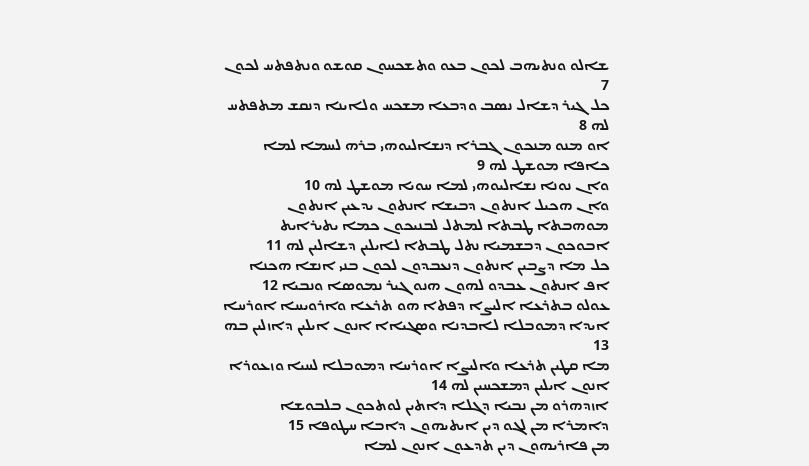ܫܐܠܘ ܘܢܬܝܗܒ ܠܟܘܢ ܒܥܘ ܘܬܫܟܚܘܢ ܩܘܫܘ ܘܢܬܦܬܚ ܠܟܘܢ 7
ܟܠ ܓܝܪ ܕܫܐܠ ܢܤܒ ܘܕܒܥܐ ܡܫܟܚ ܘܠܐܝܢܐ ܕܢܩܫ ܡܬܦܬܚ ܠܗ 8
ܐܘ ܡܢܘ ܡܢܟܘܢ ܓܒܪܐ ܕܢܫܐܠܝܘܗܝ ܒܪܗ ܠܚܡܐ ܠܡܐ ܟܐܦܐ ܡܘܫܛ ܠܗ 9
ܘܐܢ ܢܘܢܐ ܢܫܐܠܝܘܗܝ ܠܡܐ ܚܘܝܐ ܡܘܫܛ ܠܗ 10
ܘܐܢ ܗܟܝܠ ܐܢܬܘܢ ܕܒܝܫܐ ܐܢܬܘܢ ܝܕܥܝܢ ܐܢܬܘܢ ܡܘܗܒܬܐ ܛܒܬܐ ܠܡܬܠ ܠܒܢܝܟܘܢ ܟܡܐ ܝܬܝܪܐܝܬ ܐܒܘܟܘܢ ܕܒܫܡܝܐ ܢܬܠ ܛܒܬܐ ܠܐܝܠܝܢ ܕܫܐܠܝܢ ܠܗ 11
ܟܠ ܡܐ ܕܨܒܝܢ ܐܢܬܘܢ ܕܢܥܒܕܘܢ ܠܟܘܢ ܒܢܝ ܐܢܫܐ ܗܟܢܐ ܐܦ ܐܢܬܘܢ ܥܒܕܘ ܠܗܘܢ ܗܢܘ ܓܝܪ ܢܡܘܤܐ ܘܢܒܝܐ 12
ܥܘܠܘ ܒܬܪܥܐ ܐܠܝܨܐ ܕܦܬܐ ܗܘ ܬܪܥܐ ܘܐܪܘܝܚܐ ܐܘܪܚܐ ܐܝܕܐ ܕܡܘܒܠܐ ܠܐܒܕܢܐ ܘܤܓܝܐܐ ܐܢܘܢ ܐܝܠܝܢ ܕܐܙܠܝܢ ܒܗ 13
ܡܐ ܩܛܝܢ ܬܪܥܐ ܘܐܠܝܨܐ ܐܘܪܚܐ ܕܡܘܒܠܐ ܠܚܝܐ ܘܙܥܘܪܐ ܐܢܘܢ ܐܝܠܝܢ ܕܡܫܟܚܝܢ ܠܗ 14
ܐܙܕܗܪܘ ܡܢ ܢܒܝܐ ܕܓܠܐ ܕܐܬܝܢ ܠܘܬܟܘܢ ܒܠܒܘܫܐ ܕܐܡܪܐ ܡܢ ܠܓܘ ܕܝܢ ܐܝܬܝܗܘܢ ܕܐܒܐ ܚܛܘܦܐ 15
ܡܢ ܦܐܪܝܗܘܢ ܕܝܢ ܬܕܥܘܢ ܐܢܘܢ ܠܡܐ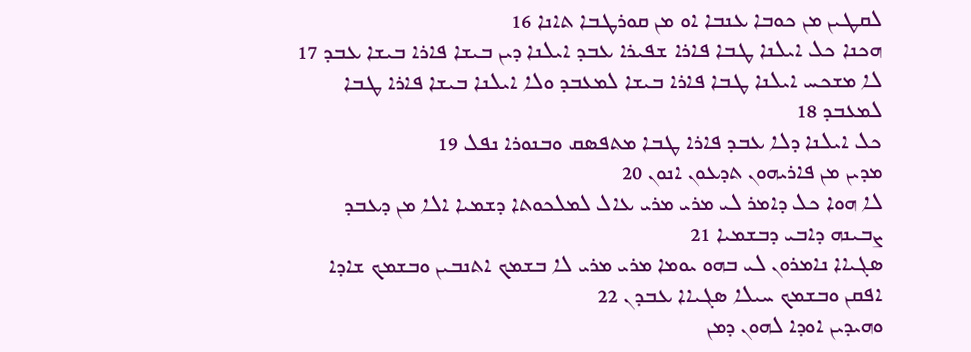ܠܩܛܝܢ ܡܢ ܟܘܒܐ ܥܢܒܐ ܐܘ ܡܢ ܩܘܪܛܒܐ ܬܐܢܐ 16
ܗܟܢܐ ܟܠ ܐܝܠܢܐ ܛܒܐ ܦܐܪܐ ܫܦܝܪܐ ܥܒܕ ܐܝܠܢܐ ܕܝܢ ܒܝܫܐ ܦܐܪܐ ܒܝܫܐ ܥܒܕ 17
ܠܐ ܡܫܟܚ ܐܝܠܢܐ ܛܒܐ ܦܐܪܐ ܒܝܫܐ ܠܡܥܒܕ ܘܠܐ ܐܝܠܢܐ ܒܝܫܐ ܦܐܪܐ ܛܒܐ ܠܡܥܒܕ 18
ܟܠ ܐܝܠܢܐ ܕܠܐ ܥܒܕ ܦܐܪܐ ܛܒܐ ܡܬܦܤܩ ܘܒܢܘܪܐ ܢܦܠ 19
ܡܕܝܢ ܡܢ ܦܐܪܝܗܘܢ ܬܕܥܘܢ ܐܢܘܢ 20
ܠܐ ܗܘܐ ܟܠ ܕܐܡܪ ܠܝ ܡܪܝ ܡܪܝ ܥܐܠ ܠܡܠܟܘܬܐ ܕܫܡܝܐ ܐܠܐ ܡܢ ܕܥܒܕ ܨܒܝܢܗ ܕܐܒܝ ܕܒܫܡܝܐ 21
ܤܓܝܐܐ ܢܐܡܪܘܢ ܠܝ ܒܗܘ ܝܘܡܐ ܡܪܝ ܡܪܝ ܠܐ ܒܫܡܟ ܐܬܢܒܝܢ ܘܒܫܡܟ ܫܐܕܐ ܐܦܩܢ ܘܒܫܡܟ ܚܝܠܐ ܤܓܝܐܐ ܥܒܕܢ 22
ܘܗܝܕܝܢ ܐܘܕܐ ܠܗܘܢ ܕܡܢ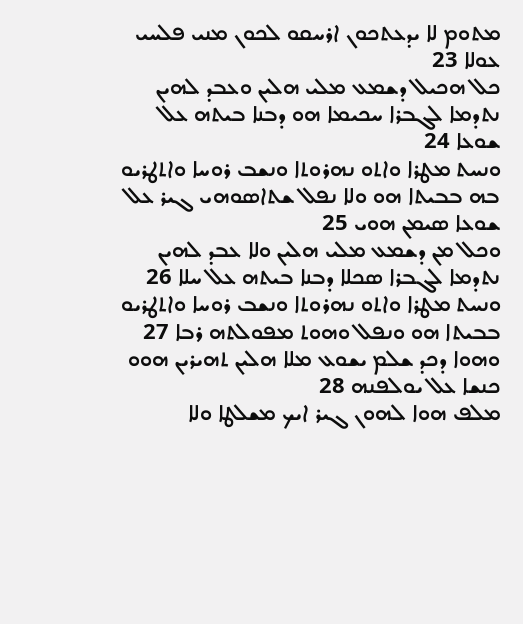ܡܬܘܡ ܠܐ ܝܕܥܬܟܘܢ ܐܪܚܩܘ ܠܟܘܢ ܡܢܝ ܦܠܚܝ ܥܘܠܐ 23
ܟܠ ܗܟܝܠ ܕܫܡܥ ܡܠܝ ܗܠܝܢ ܘܥܒܕ ܠܗܝܢ ܢܬܕܡܐ ܠܓܒܪܐ ܚܟܝܡܐ ܗܘ ܕܒܢܐ ܒܝܬܗ ܥܠ ܫܘܥܐ 24
ܘܢܚܬ ܡܛܪܐ ܘܐܬܘ ܢܗܪܘܬܐ ܘܢܫܒ ܪܘܚܐ ܘܐܬܛܪܝܘ ܒܗ ܒܒܝܬܐ ܗܘ ܘܠܐ ܢܦܠ ܫܬܐܤܘܗܝ ܓܝܪ ܥܠ ܫܘܥܐ ܤܝܡܢ ܗܘܝ 25
ܘܟܠ ܡܢ ܕܫܡܥ ܡܠܝ ܗܠܝܢ ܘܠܐ ܥܒܕ ܠܗܝܢ ܢܬܕܡܐ ܠܓܒܪܐ ܤܟܠܐ ܕܒܢܐ ܒܝܬܗ ܥܠ ܚܠܐ 26
ܘܢܚܬ ܡܛܪܐ ܘܐܬܘ ܢܗܪܘܬܐ ܘܢܫܒ ܪܘܚܐ ܘܐܬܛܪܝܘ ܒܒܝܬܐ ܗܘ ܘܢܦܠ ܘܗܘܬ ܡܦܘܠܬܗ ܪܒܐ 27
ܘܗܘܐ ܕܟܕ ܫܠܡ ܝܫܘܥ ܡܠܐ ܗܠܝܢ ܬܗܝܪܝܢ ܗܘܘ ܟܢܫܐ ܥܠ ܝܘܠܦܢܗ 28
ܡܠܦ ܗܘܐ ܠܗܘܢ ܓܝܪ ܐܝܟ ܡܫܠܛܐ ܘܠܐ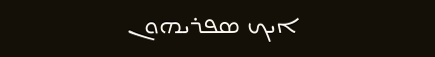ܐܝܟ ܤܦܪܝܗܘܢ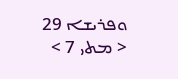ܘܦܪܝܫܐ 29
< ܡܬܝ 7 >